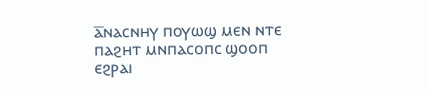ⲁ̅ⲛⲁⲥⲛⲏⲩ ⲡⲟⲩⲱϣ ⲙⲉⲛ ⲛⲧⲉ ⲡⲁϩⲏⲧ ⲙⲛⲡⲁⲥⲟⲡⲥ ϣⲟⲟⲡ ⲉϩⲣⲁⲓ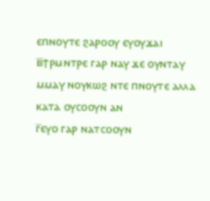ⲉⲡⲛⲟⲩⲧⲉ ϩⲁⲣⲟⲟⲩ ⲉⲩⲟⲩϫⲁⲓ
ⲃ̅ϯⲣⲙⲛⲧⲣⲉ ⲅⲁⲣ ⲛⲁⲩ ϫⲉ ⲟⲩⲛⲧⲁⲩ ⲙⲙⲁⲩ ⲛⲟⲩⲕⲱϩ ⲛⲧⲉ ⲡⲛⲟⲩⲧⲉ ⲁⲗⲗⲁ ⲕⲁⲧⲁ ⲟⲩⲥⲟⲟⲩⲛ ⲁⲛ
ⲅ̅ⲉⲩⲟ ⲅⲁⲣ ⲛⲁⲧⲥⲟⲟⲩⲛ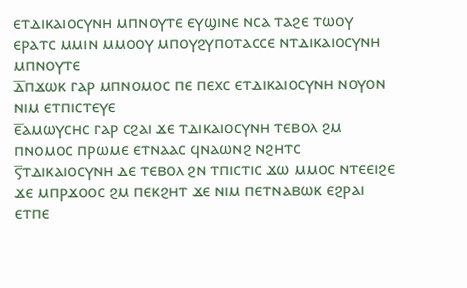ⲉⲧⲇⲓⲕⲁⲓⲟⲥⲩⲛⲏ ⲙⲡⲛⲟⲩⲧⲉ ⲉⲩϣⲓⲛⲉ ⲛⲥⲁ ⲧⲁϩⲉ ⲧⲱⲟⲩ ⲉⲣⲁⲧⲥ ⲙⲙⲓⲛ ⲙⲙⲟⲟⲩ ⲙⲡⲟⲩϩⲩⲡⲟⲧⲁⲥⲥⲉ ⲛⲧⲇⲓⲕⲁⲓⲟⲥⲩⲛⲏ ⲙⲡⲛⲟⲩⲧⲉ
ⲇ̅ⲡϫⲱⲕ ⲅⲁⲣ ⲙⲡⲛⲟⲙⲟⲥ ⲡⲉ ⲡⲉⲭⲥ ⲉⲧⲇⲓⲕⲁⲓⲟⲥⲩⲛⲏ ⲛⲟⲩⲟⲛ ⲛⲓⲙ ⲉⲧⲡⲓⲥⲧⲉⲩⲉ
ⲉ̅ⲁⲙⲱⲩⲥⲏⲥ ⲅⲁⲣ ⲥϩⲁⲓ ϫⲉ ⲧⲇⲓⲕⲁⲓⲟⲥⲩⲛⲏ ⲧⲉⲃⲟⲗ ϩⲙ ⲡⲛⲟⲙⲟⲥ ⲡⲣⲱⲙⲉ ⲉⲧⲛⲁⲁⲥ ϥⲛⲁⲱⲛϩ ⲛϩⲏⲧⲥ
ⲋ̅ⲧⲇⲓⲕⲁⲓⲟⲥⲩⲛⲏ ⲇⲉ ⲧⲉⲃⲟⲗ ϩⲛ ⲧⲡⲓⲥⲧⲓⲥ ϫⲱ ⲙⲙⲟⲥ ⲛⲧⲉⲉⲓϩⲉ ϫⲉ ⲙⲡⲣϫⲟⲟⲥ ϩⲙ ⲡⲉⲕϩⲏⲧ ϫⲉ ⲛⲓⲙ ⲡⲉⲧⲛⲁⲃⲱⲕ ⲉϩⲣⲁⲓ ⲉⲧⲡⲉ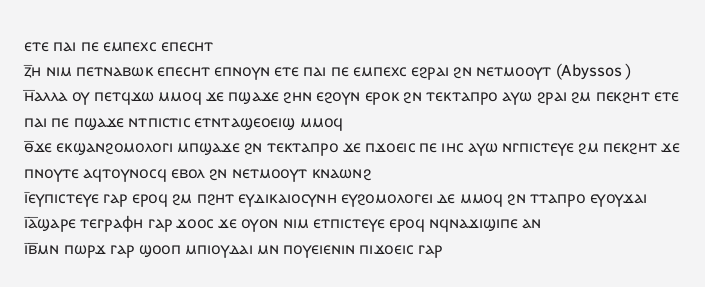ⲉⲧⲉ ⲡⲁⲓ ⲡⲉ ⲉⲙⲡⲉⲭⲥ ⲉⲡⲉⲥⲏⲧ
ⲍ̅ⲏ ⲛⲓⲙ ⲡⲉⲧⲛⲁⲃⲱⲕ ⲉⲡⲉⲥⲏⲧ ⲉⲡⲛⲟⲩⲛ ⲉⲧⲉ ⲡⲁⲓ ⲡⲉ ⲉⲙⲡⲉⲭⲥ ⲉϩⲣⲁⲓ ϩⲛ ⲛⲉⲧⲙⲟⲟⲩⲧ (Abyssos )
ⲏ̅ⲁⲗⲗⲁ ⲟⲩ ⲡⲉⲧϥϫⲱ ⲙⲙⲟϥ ϫⲉ ⲡϣⲁϫⲉ ϩⲏⲛ ⲉϩⲟⲩⲛ ⲉⲣⲟⲕ ϩⲛ ⲧⲉⲕⲧⲁⲡⲣⲟ ⲁⲩⲱ ϩⲣⲁⲓ ϩⲙ ⲡⲉⲕϩⲏⲧ ⲉⲧⲉ ⲡⲁⲓ ⲡⲉ ⲡϣⲁϫⲉ ⲛⲧⲡⲓⲥⲧⲓⲥ ⲉⲧⲛⲧⲁϣⲉⲟⲉⲓϣ ⲙⲙⲟϥ
ⲑ̅ϫⲉ ⲉⲕϣⲁⲛϩⲟⲙⲟⲗⲟⲅⲓ ⲙⲡϣⲁϫⲉ ϩⲛ ⲧⲉⲕⲧⲁⲡⲣⲟ ϫⲉ ⲡϫⲟⲉⲓⲥ ⲡⲉ ⲓⲏⲥ ⲁⲩⲱ ⲛⲅⲡⲓⲥⲧⲉⲩⲉ ϩⲙ ⲡⲉⲕϩⲏⲧ ϫⲉ ⲡⲛⲟⲩⲧⲉ ⲁϥⲧⲟⲩⲛⲟⲥϥ ⲉⲃⲟⲗ ϩⲛ ⲛⲉⲧⲙⲟⲟⲩⲧ ⲕⲛⲁⲱⲛϩ
ⲓ̅ⲉⲩⲡⲓⲥⲧⲉⲩⲉ ⲅⲁⲣ ⲉⲣⲟϥ ϩⲙ ⲡϩⲏⲧ ⲉⲩⲇⲓⲕⲁⲓⲟⲥⲩⲛⲏ ⲉⲩϩⲟⲙⲟⲗⲟⲅⲉⲓ ⲇⲉ ⲙⲙⲟϥ ϩⲛ ⲧⲧⲁⲡⲣⲟ ⲉⲩⲟⲩϫⲁⲓ
ⲓ̅ⲁ̅ϣⲁⲣⲉ ⲧⲉⲅⲣⲁⲫⲏ ⲅⲁⲣ ϫⲟⲟⲥ ϫⲉ ⲟⲩⲟⲛ ⲛⲓⲙ ⲉⲧⲡⲓⲥⲧⲉⲩⲉ ⲉⲣⲟϥ ⲛϥⲛⲁϫⲓϣⲓⲡⲉ ⲁⲛ
ⲓ̅ⲃ̅ⲙⲛ ⲡⲱⲣϫ ⲅⲁⲣ ϣⲟⲟⲡ ⲙⲡⲓⲟⲩⲇⲁⲓ ⲙⲛ ⲡⲟⲩⲉⲓⲉⲛⲓⲛ ⲡⲓϫⲟⲉⲓⲥ ⲅⲁⲣ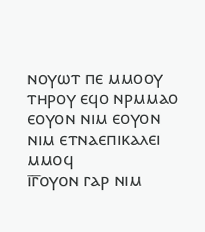ⲛⲟⲩⲱⲧ ⲡⲉ ⲙⲙⲟⲟⲩ ⲧⲏⲣⲟⲩ ⲉϥⲟ ⲛⲣⲙⲙⲁⲟ ⲉⲟⲩⲟⲛ ⲛⲓⲙ ⲉⲟⲩⲟⲛ ⲛⲓⲙ ⲉⲧⲛⲁⲉⲡⲓⲕⲁⲗⲉⲓ ⲙⲙⲟϥ
ⲓ̅ⲅ̅ⲟⲩⲟⲛ ⲅⲁⲣ ⲛⲓⲙ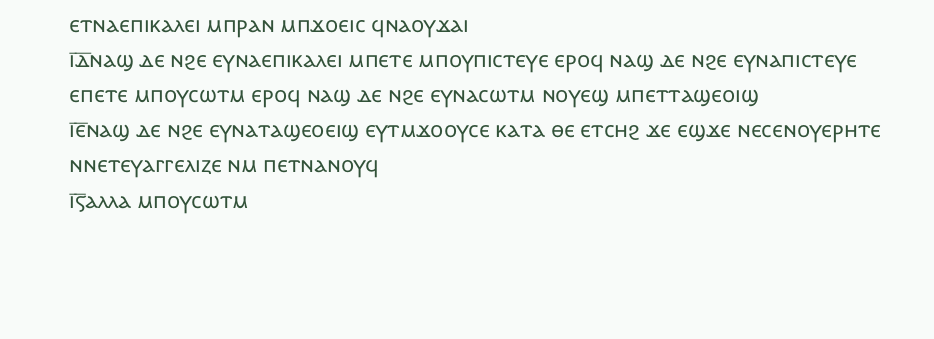ⲉⲧⲛⲁⲉⲡⲓⲕⲁⲗⲉⲓ ⲙⲡⲣⲁⲛ ⲙⲡϫⲟⲉⲓⲥ ϥⲛⲁⲟⲩϫⲁⲓ
ⲓ̅ⲇ̅ⲛⲁϣ ⲇⲉ ⲛϩⲉ ⲉⲩⲛⲁⲉⲡⲓⲕⲁⲗⲉⲓ ⲙⲡⲉⲧⲉ ⲙⲡⲟⲩⲡⲓⲥⲧⲉⲩⲉ ⲉⲣⲟϥ ⲛⲁϣ ⲇⲉ ⲛϩⲉ ⲉⲩⲛⲁⲡⲓⲥⲧⲉⲩⲉ ⲉⲡⲉⲧⲉ ⲙⲡⲟⲩⲥⲱⲧⲙ ⲉⲣⲟϥ ⲛⲁϣ ⲇⲉ ⲛϩⲉ ⲉⲩⲛⲁⲥⲱⲧⲙ ⲛⲟⲩⲉϣ ⲙⲡⲉⲧⲧⲁϣⲉⲟⲓϣ
ⲓ̅ⲉ̅ⲛⲁϣ ⲇⲉ ⲛϩⲉ ⲉⲩⲛⲁⲧⲁϣⲉⲟⲉⲓϣ ⲉⲩⲧⲙϫⲟⲟⲩⲥⲉ ⲕⲁⲧⲁ ⲑⲉ ⲉⲧⲥⲏϩ ϫⲉ ⲉϣϫⲉ ⲛⲉⲥⲉⲛⲟⲩⲉⲣⲏⲧⲉ ⲛⲛⲉⲧⲉⲩⲁⲅⲅⲉⲗⲓⲍⲉ ⲛⲙ ⲡⲉⲧⲛⲁⲛⲟⲩϥ
ⲓ̅ⲋ̅ⲁⲗⲗⲁ ⲙⲡⲟⲩⲥⲱⲧⲙ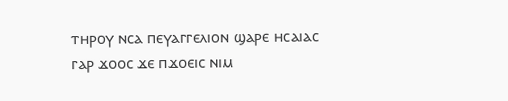ⲧⲏⲣⲟⲩ ⲛⲥⲁ ⲡⲉⲩⲁⲅⲅⲉⲗⲓⲟⲛ ϣⲁⲣⲉ ⲏⲥⲁⲓⲁⲥ ⲅⲁⲣ ϫⲟⲟⲥ ϫⲉ ⲡϫⲟⲉⲓⲥ ⲛⲓⲙ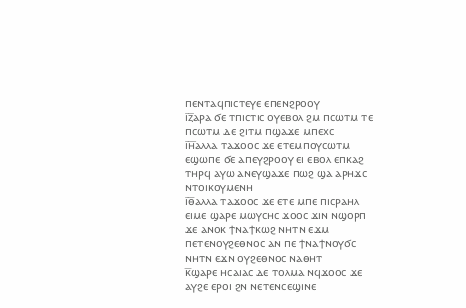ⲡⲉⲛⲧⲁϥⲡⲓⲥⲧⲉⲩⲉ ⲉⲡⲉⲛϩⲣⲟⲟⲩ
ⲓ̅ⲍ̅ⲁⲣⲁ ϭⲉ ⲧⲡⲓⲥⲧⲓⲥ ⲟⲩⲉⲃⲟⲗ ϩⲙ ⲡⲥⲱⲧⲙ ⲧⲉ ⲡⲥⲱⲧⲙ ⲇⲉ ϩⲓⲧⲙ ⲡϣⲁϫⲉ ⲙⲡⲉⲭⲥ
ⲓ̅ⲏ̅ⲁⲗⲗⲁ ⲧⲁϫⲟⲟⲥ ϫⲉ ⲉⲧⲉⲙⲡⲟⲩⲥⲱⲧⲙ ⲉϣⲱⲡⲉ ϭⲉ ⲁⲡⲉⲩϩⲣⲟⲟⲩ ⲉⲓ ⲉⲃⲟⲗ ⲉⲡⲕⲁϩ ⲧⲏⲣϥ ⲁⲩⲱ ⲁⲛⲉⲩϣⲁϫⲉ ⲡⲱϩ ϣⲁ ⲁⲣⲏϫⲥ ⲛⲧⲟⲓⲕⲟⲩⲙⲉⲛⲏ
ⲓ̅ⲑ̅ⲁⲗⲗⲁ ⲧⲁϫⲟⲟⲥ ϫⲉ ⲉⲧⲉ ⲙⲡⲉ ⲡⲓⲥⲣⲁⲏⲗ ⲉⲓⲙⲉ ϣⲁⲣⲉ ⲙⲱⲩⲥⲏⲥ ϫⲟⲟⲥ ϫⲓⲛ ⲛϣⲟⲣⲡ ϫⲉ ⲁⲛⲟⲕ ϯⲛⲁϯⲕⲱϩ ⲛⲏⲧⲛ ⲉϫⲙ ⲡⲉⲧⲉⲛⲟⲩϩⲉⲑⲛⲟⲥ ⲁⲛ ⲡⲉ ϯⲛⲁϯⲛⲟⲩϭⲥ ⲛⲏⲧⲛ ⲉϫⲛ ⲟⲩϩⲉⲑⲛⲟⲥ ⲛⲁⲑⲏⲧ
ⲕ̅ϣⲁⲣⲉ ⲏⲥⲁⲓⲁⲥ ⲇⲉ ⲧⲟⲗⲙⲁ ⲛϥϫⲟⲟⲥ ϫⲉ ⲁⲩϩⲉ ⲉⲣⲟⲓ ϩⲛ ⲛⲉⲧⲉⲛⲥⲉϣⲓⲛⲉ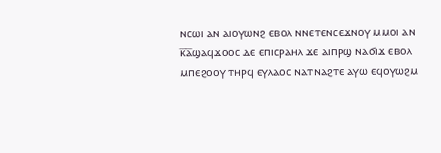ⲛⲥⲱⲓ ⲁⲛ ⲁⲓⲟⲩⲱⲛϩ ⲉⲃⲟⲗ ⲛⲛⲉⲧⲉⲛⲥⲉϫⲛⲟⲩ ⲙⲙⲟⲓ ⲁⲛ
ⲕ̅ⲁ̅ϣⲁϥϫⲟⲟⲥ ⲇⲉ ⲉⲡⲓⲥⲣⲁⲏⲗ ϫⲉ ⲁⲓⲡⲣϣ ⲛⲁϭⲓϫ ⲉⲃⲟⲗ ⲙⲡⲉϩⲟⲟⲩ ⲧⲏⲣϥ ⲉⲩⲗⲁⲟⲥ ⲛⲁⲧⲛⲁϩⲧⲉ ⲁⲩⲱ ⲉϥⲟⲩⲱϩⲙ